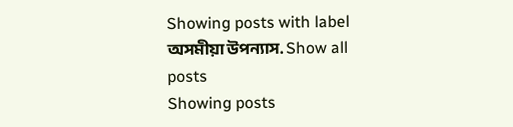Showing posts with label অসমীয়া উপন্যাস. Show all posts
Showing posts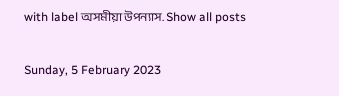with label অসমীয়া উপন্যাস. Show all posts

Sunday, 5 February 2023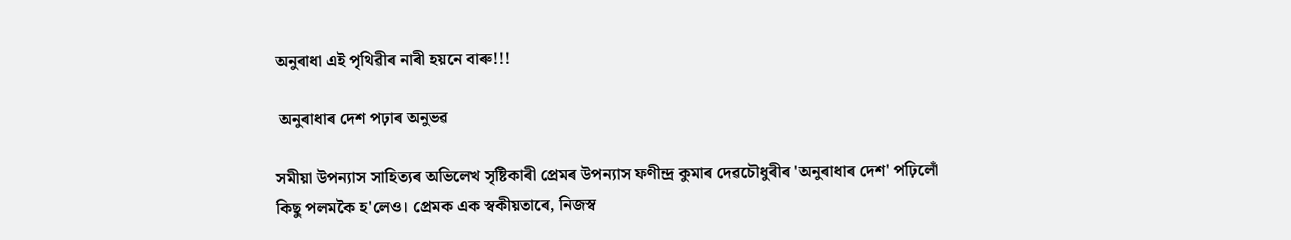অনুৰাধা এই পৃথিৱীৰ নাৰী হয়নে বাৰু!!!

 অনুৰাধাৰ দেশ পঢ়াৰ অনুভৱ

সমীয়া উপন্যাস সাহিত্যৰ অভিলেখ সৃষ্টিকাৰী প্রেমৰ উপন্যাস ফণীন্দ্ৰ কুমাৰ দেৱচৌধুৰীৰ 'অনুৰাধাৰ দেশ' পঢ়িলোঁ কিছু পলমকৈ হ'লেও। প্রেমক এক স্বকীয়তাৰে, নিজস্ব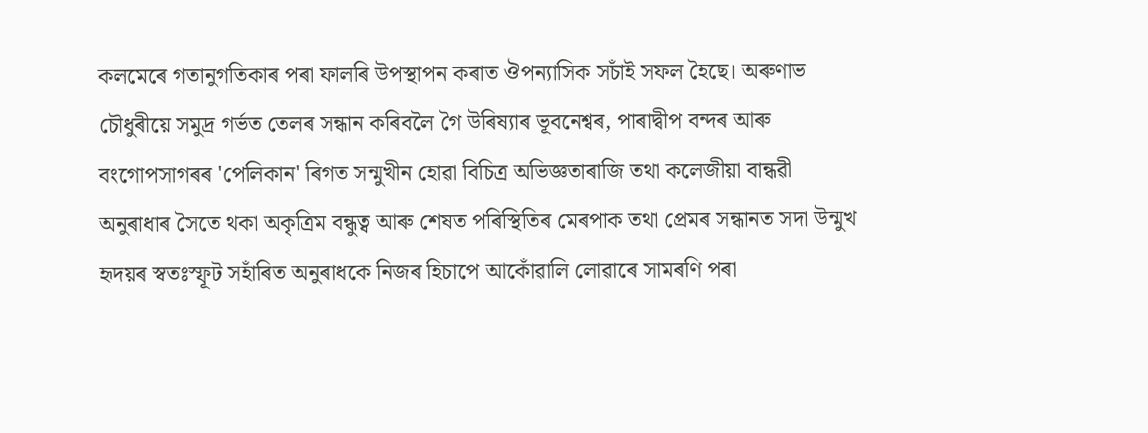কলমেৰে গতানুগতিকাৰ পৰা ফালৰি উপস্থাপন কৰাত ঔপন্যাসিক সচাঁই সফল হৈছে। অৰুণাভ চৌধুৰীয়ে সমুদ্র গৰ্ভত তেলৰ সন্ধান কৰিবলৈ গৈ উৰিষ্যাৰ ভূবনেশ্বৰ, পাৰাদ্বীপ বন্দৰ আৰু বংগোপসাগৰৰ 'পেলিকান' ৰিগত সন্মুখীন হোৱা বিচিত্র অভিজ্ঞতাৰাজি তথা কলেজীয়া বান্ধৱী অনুৰাধাৰ সৈতে থকা অকৃত্রিম বন্ধুত্ব আৰু শেষত পৰিস্থিতিৰ মেৰপাক তথা প্ৰেমৰ সন্ধানত সদা উন্মুখ হৃদয়ৰ স্বতঃস্ফূট সহাঁৰিত অনুৰাধকে নিজৰ হিচাপে আকোঁৱালি লোৱাৰে সামৰণি পৰা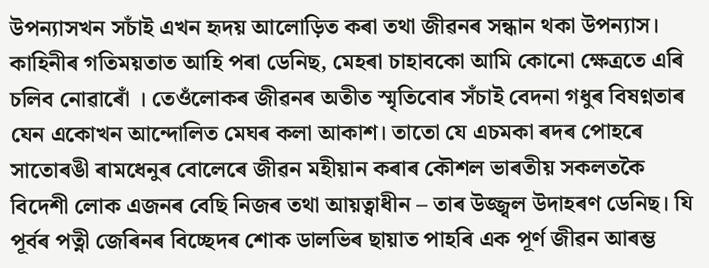উপন্যাসখন সচাঁই এখন হৃদয় আলোড়িত কৰা তথা জীৱনৰ সন্ধান থকা উপন্যাস। কাহিনীৰ গতিময়তাত আহি পৰা ডেনিছ, মেহৰা চাহাবকো আমি কোনো ক্ষেত্রতে এৰি চলিব নোৱাৰোঁ । তেওঁলোকৰ জীৱনৰ অতীত স্মৃতিবোৰ সঁচাই বেদনা গধুৰ বিষণ্নতাৰ যেন একোখন আন্দোলিত মেঘৰ কলা আকাশ। তাতো যে এচমকা ৰদৰ পোহৰে সাতোৰঙী ৰামধেনুৰ বোলেৰে জীৱন মহীয়ান কৰাৰ কৌশল ভাৰতীয় সকলতকৈ বিদেশী লোক এজনৰ বেছি নিজৰ তথা আয়ত্বাধীন – তাৰ উজ্জ্বল উদাহৰণ ডেনিছ। যি পূৰ্বৰ পত্নী জেৰিনৰ বিচ্ছেদৰ শোক ডালভিৰ ছায়াত পাহৰি এক পূর্ণ জীৱন আৰম্ভ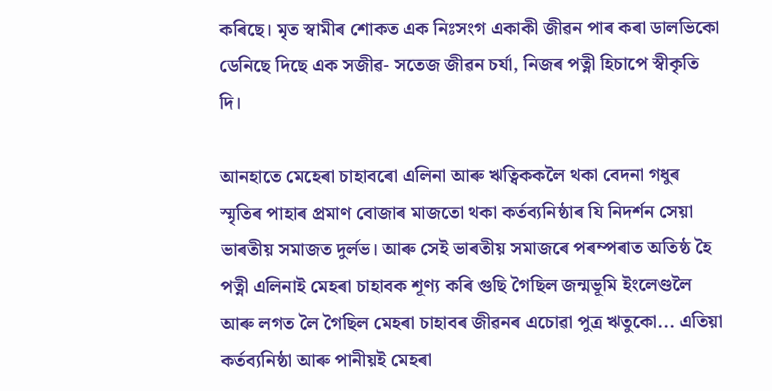কৰিছে। মৃত স্বামীৰ শোকত এক নিঃসংগ একাকী জীৱন পাৰ কৰা ডালভিকো ডেনিছে দিছে এক সজীৱ- সতেজ জীৱন চর্যা, নিজৰ পত্নী হিচাপে স্বীকৃতি দি।

আনহাতে মেহেৰা চাহাবৰো এলিনা আৰু ঋত্বিককলৈ থকা বেদনা গধুৰ স্মৃতিৰ পাহাৰ প্রমাণ বোজাৰ মাজতো থকা কর্তব্যনিষ্ঠাৰ যি নিদর্শন সেয়া ভাৰতীয় সমাজত দুর্লভ। আৰু সেই ভাৰতীয় সমাজৰে পৰম্পৰাত অতিষ্ঠ হৈ পত্নী এলিনাই মেহৰা চাহাবক শূণ্য কৰি গুছি গৈছিল জন্মভূমি ইংলেণ্ডলৈ আৰু লগত লৈ গৈছিল মেহৰা চাহাবৰ জীৱনৰ এচোৱা পুত্র ঋতুকো... এতিয়া কর্তব্যনিষ্ঠা আৰু পানীয়ই মেহৰা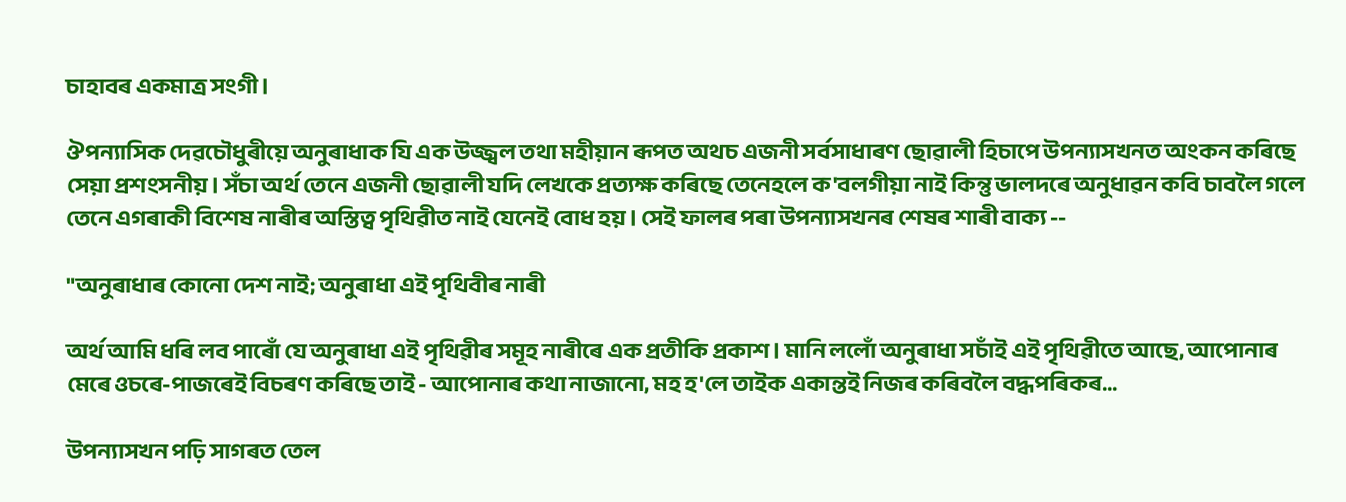চাহাবৰ একমাত্ৰ সংগী।

ঔপন্যাসিক দেৱচৌধুৰীয়ে অনুৰাধাক যি এক উজ্জ্বল তথা মহীয়ান ৰূপত অথচ এজনী সর্বসাধাৰণ ছোৱালী হিচাপে উপন্যাসখনত অংকন কৰিছে সেয়া প্রশংসনীয়। সঁচা অর্থ তেনে এজনী ছোৱালী যদি লেখকে প্রত্যক্ষ কৰিছে তেনেহলে ক'বলগীয়া নাই কিন্তু ভালদৰে অনুধাৱন কবি চাবলৈ গলে তেনে এগৰাকী বিশেষ নাৰীৰ অস্তিত্ব পৃথিৱীত নাই যেনেই বোধ হয়। সেই ফালৰ পৰা উপন্যাসখনৰ শেষৰ শাৰী বাক্য --

"অনুৰাধাৰ কোনো দেশ নাই; অনুৰাধা এই পৃথিবীৰ নাৰী

অর্থ আমি ধৰি লব পাৰোঁ যে অনুৰাধা এই পৃথিৱীৰ সমূহ নাৰীৰে এক প্রতীকি প্রকাশ। মানি ললোঁ অনুৰাধা সচাঁই এই পৃথিৱীতে আছে, আপোনাৰ মেৰে ওচৰে-পাজৰেই বিচৰণ কৰিছে তাই - আপোনাৰ কথা নাজানো, মহ হ'লে তাইক একান্তই নিজৰ কৰিবলৈ বদ্ধপৰিকৰ...

উপন্যাসখন পঢ়ি সাগৰত তেল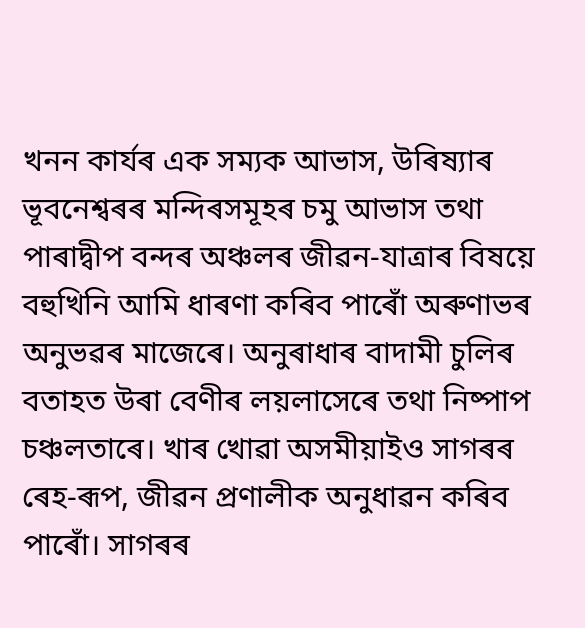খনন কার্যৰ এক সম্যক আভাস, উৰিষ্যাৰ ভূবনেশ্বৰৰ মন্দিৰসমূহৰ চমু আভাস তথা পাৰাদ্বীপ বন্দৰ অঞ্চলৰ জীৱন-যাত্রাৰ বিষয়ে বহুখিনি আমি ধাৰণা কৰিব পাৰোঁ অৰুণাভৰ অনুভৱৰ মাজেৰে। অনুৰাধাৰ বাদামী চুলিৰ বতাহত উৰা বেণীৰ লয়লাসেৰে তথা নিষ্পাপ চঞ্চলতাৰে। খাৰ খোৱা অসমীয়াইও সাগৰৰ ৰেহ-ৰূপ, জীৱন প্রণালীক অনুধাৱন কৰিব পাৰোঁ। সাগৰৰ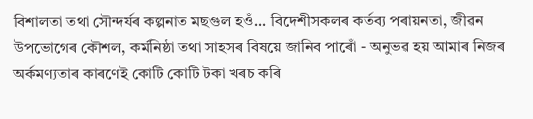বিশালতা তথা সৌন্দর্যৰ কল্পনাত মছগুল হওঁ... বিদেশীসকলৰ কর্তব্য পৰায়নতা, জীৱন উপভোগেৰ কৌশল, কর্মনিষ্ঠা তথা সাহসৰ বিষয়ে জানিব পাৰোঁ - অনুভৱ হয় আমাৰ নিজৰ অৰ্কমণ্যতাৰ কাৰণেই কোটি কোটি টকা খৰচ কৰি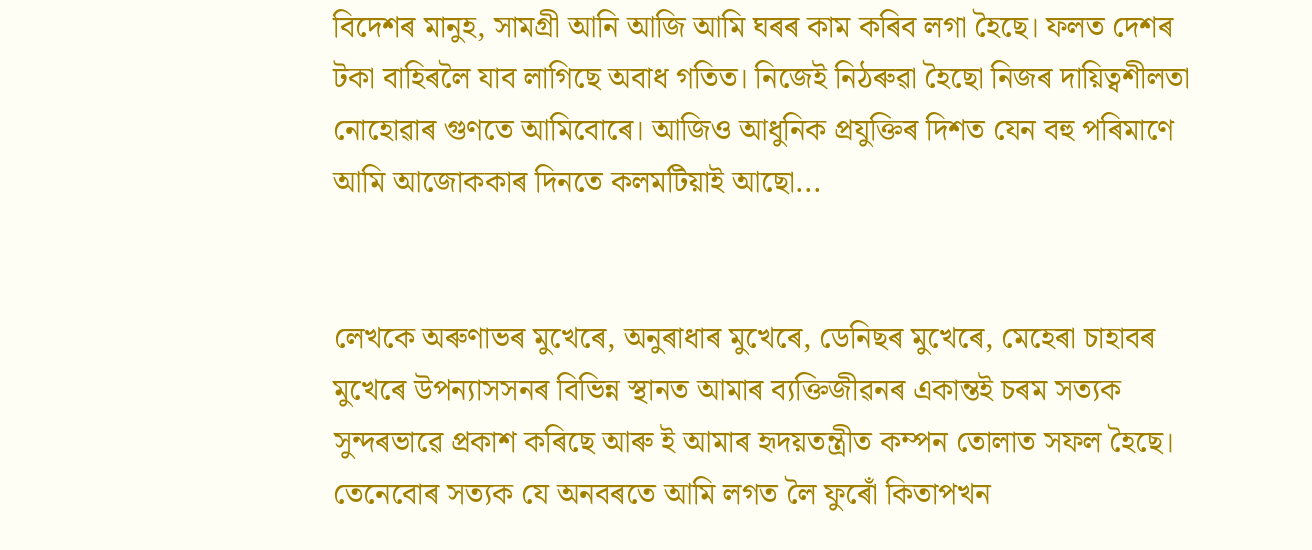বিদেশৰ মানুহ, সামগ্ৰী আনি আজি আমি ঘৰৰ কাম কৰিব লগা হৈছে। ফলত দেশৰ টকা বাহিৰলৈ যাব লাগিছে অবাধ গতিত। নিজেই নিঠৰুৱা হৈছো নিজৰ দায়িত্বশীলতা নোহোৱাৰ গুণতে আমিবোৰে। আজিও আধুনিক প্রযুক্তিৰ দিশত যেন বহু পৰিমাণে আমি আজোককাৰ দিনতে কলমটিয়াই আছো...


লেখকে অৰুণাভৰ মুখেৰে, অনুৰাধাৰ মুখেৰে, ডেনিছৰ মুখেৰে, মেহেৰা চাহাবৰ মুখেৰে উপন্যাসসনৰ বিভিন্ন স্থানত আমাৰ ব্যক্তিজীৱনৰ একান্তই চৰম সত্যক সুন্দৰভাৱে প্রকাশ কৰিছে আৰু ই আমাৰ হৃদয়তন্ত্রীত কম্পন তোলাত সফল হৈছে। তেনেবোৰ সত্যক যে অনবৰতে আমি লগত লৈ ফুৰোঁ কিতাপখন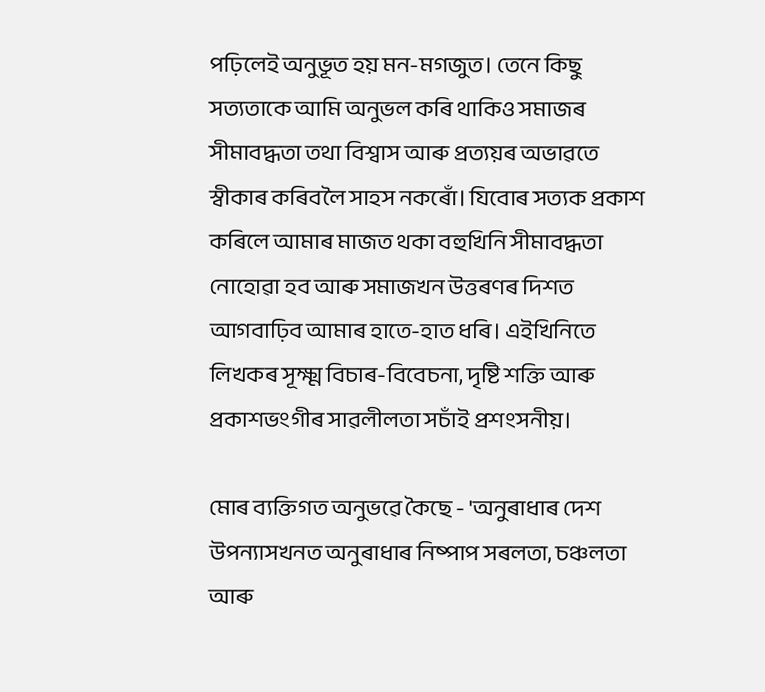পঢ়িলেই অনুভূত হয় মন-মগজুত। তেনে কিছু সত্যতাকে আমি অনুভল কৰি থাকিও সমাজৰ সীমাবদ্ধতা তথা বিশ্বাস আৰু প্রত্যয়ৰ অভাৱতে স্বীকাৰ কৰিবলৈ সাহস নকৰোঁ। যিবোৰ সত্যক প্রকাশ কৰিলে আমাৰ মাজত থকা বহুখিনি সীমাবদ্ধতা নোহোৱা হব আৰু সমাজখন উত্তৰণৰ দিশত আগবাঢ়িব আমাৰ হাতে-হাত ধৰি। এইখিনিতে লিখকৰ সূক্ষ্ম বিচাৰ-বিবেচনা, দৃষ্টি শক্তি আৰু প্রকাশভংগীৰ সাৱলীলতা সচাঁই প্রশংসনীয়।

মোৰ ব্যক্তিগত অনুভৱে কৈছে - 'অনুৰাধাৰ দেশ উপন্যাসখনত অনুৰাধাৰ নিষ্পাপ সৰলতা, চঞ্চলতা আৰু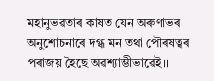মহানুভৱতাৰ কাষত যেন অৰুণাভৰ অনুশোচনাৰে দগ্ধ মন তথা পৌৰষত্বৰ পৰাজয় হৈছে অৱশ্যাম্ভীভাৱেই।।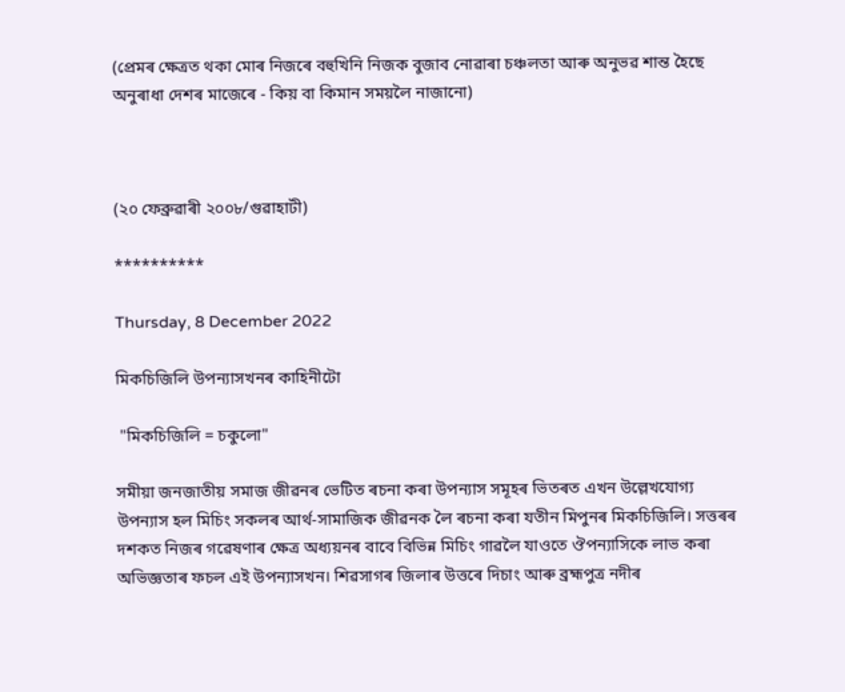(প্রেমৰ ক্ষেত্ৰত থকা মোৰ নিজৰে বহুখিনি নিজক বুজাব নোৱাৰা চঞ্চলতা আৰু অনুভৱ শান্ত হৈছে অনুৰাধা দেশৰ মাজেৰে - কিয় বা কিমান সময়লৈ নাজানো)



(২০ ফেব্ৰুৱাৰী ২০০৮/গুৱাহাটী)

**********

Thursday, 8 December 2022

মিকচিজিলি উপন্যাসখনৰ কাহিনীটো

 "মিকচিজিলি = চকুলো"

সমীয়া জনজাতীয় সমাজ জীৱনৰ ভেটিত ৰচনা কৰা উপন্যাস সমূহৰ ভিতৰত এখন উল্লেখযোগ্য উপন্যাস হল মিচিং সকলৰ আৰ্থ-সামাজিক জীৱনক লৈ ৰচনা কৰা যতীন মিপুনৰ মিকচিজিলি। সত্তৰৰ দশকত নিজৰ গৱেষণাৰ ক্ষেত্ৰ অধ্যয়নৰ বাবে বিভিন্ন মিচিং গাৱলৈ যাওতে ঔপন্যাসিকে লাভ কৰা অভিজ্ঞতাৰ ফচল এই উপন্যাসখন। শিৱসাগৰ জিলাৰ উত্তৰে দিচাং আৰু ব্ৰহ্মপুত্ৰ নদীৰ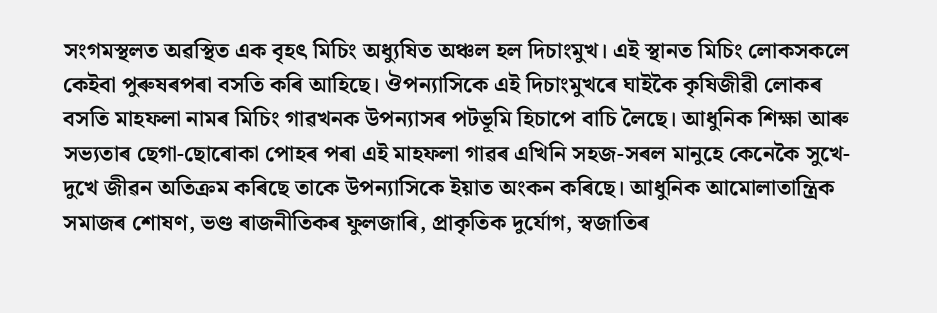সংগমস্থলত অৱস্থিত এক বৃহৎ মিচিং অধ্যুষিত অঞ্চল হল দিচাংমুখ। এই স্থানত মিচিং লোকসকলে কেইবা পুৰুষৰপৰা বসতি কৰি আহিছে। ঔপন্যাসিকে এই দিচাংমুখৰে ঘাইকৈ কৃষিজীৱী লোকৰ বসতি মাহফলা নামৰ মিচিং গাৱখনক উপন্যাসৰ পটভূমি হিচাপে বাচি লৈছে। আধুনিক শিক্ষা আৰু সভ্যতাৰ ছেগা-ছোৰোকা পোহৰ পৰা এই মাহফলা গাৱৰ এখিনি সহজ-সৰল মানুহে কেনেকৈ সুখে-দুখে জীৱন অতিক্ৰম কৰিছে তাকে উপন্যাসিকে ইয়াত অংকন কৰিছে। আধুনিক আমোলাতান্ত্ৰিক সমাজৰ শোষণ, ভণ্ড ৰাজনীতিকৰ ফুলজাৰি, প্ৰাকৃতিক দুৰ্যোগ, স্বজাতিৰ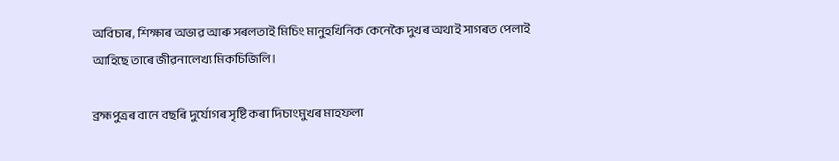অবিচাৰ, শিক্ষাৰ অভাৱ আৰু সৰলতাই মিচিং মানুহখিনিক কেনেকৈ দুখৰ অথাই সাগৰত পেলাই আহিছে তাৰে জীৱনালেখ্য মিকচিজিলি।

ব্ৰহ্মপুত্ৰৰ বানে বছৰি দুৰ্যোগৰ সৃষ্টি কৰা দিচাংমুখৰ মাহফলা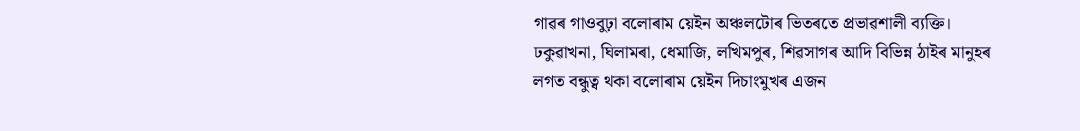গাৱৰ গাওবুঢ়া বলোৰাম য়েইন অঞ্চলটোৰ ভিতৰতে প্ৰভাৱশালী ব্যক্তি। ঢকুৱাখনা, ঘিলামৰা, ধেমাজি, লখিমপুৰ, শিৱসাগৰ আদি বিভিন্ন ঠাইৰ মানুহৰ লগত বন্ধুত্ব থকা বলোৰাম য়েইন দিচাংমুখৰ এজন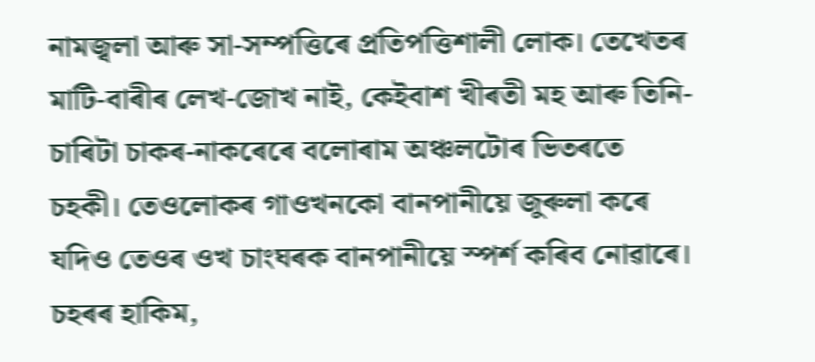নামজ্বলা আৰু সা-সম্পত্তিৰে প্ৰতিপত্তিশালী লোক। তেখেতৰ মাটি-বাৰীৰ লেখ-জোখ নাই, কেইবাশ খীৰতী মহ আৰু তিনি-চাৰিটা চাকৰ-নাকৰেৰে বলোৰাম অঞ্চলটোৰ ভিতৰতে চহকী। তেওলোকৰ গাওখনকো বানপানীয়ে জুৰুলা কৰে যদিও তেওৰ ওখ চাংঘৰক বানপানীয়ে স্পৰ্শ কৰিব নোৱাৰে। চহৰৰ হাকিম,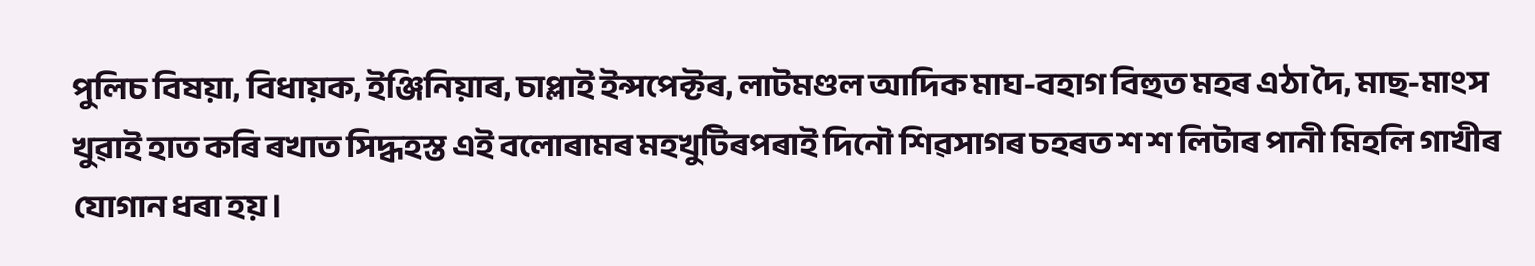পুলিচ বিষয়া, বিধায়ক, ইঞ্জিনিয়াৰ, চাপ্লাই ইন্সপেক্টৰ, লাটমণ্ডল আদিক মাঘ-বহাগ বিহুত মহৰ এঠা দৈ, মাছ-মাংস খুৱাই হাত কৰি ৰখাত সিদ্ধহস্ত এই বলোৰামৰ মহখুটিৰপৰাই দিনৌ শিৱসাগৰ চহৰত শ শ লিটাৰ পানী মিহলি গাখীৰ যোগান ধৰা হয়।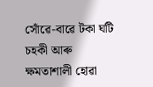সোঁৱে-বাৱে টকা ঘটি চহকী আৰু ক্ষমতাশালী হোৱা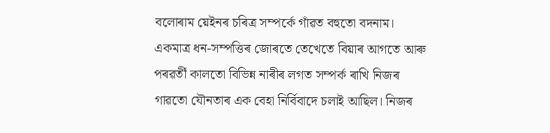বলোৰাম য়েইনৰ চৰিত্ৰ সম্পৰ্কে গাঁৱত বহুতো বদনাম। একমাত্ৰ ধন-সম্পত্তিৰ জোৰতে তেখেতে বিয়াৰ আগতে আৰু পৰৱৰ্তী কালতো বিভিন্ন নাৰীৰ লগত সম্পৰ্ক ৰাখি নিজৰ গাৱতো যৌনতাৰ এক বেহা নিৰ্বিবাদে চলাই আছিল। নিজৰ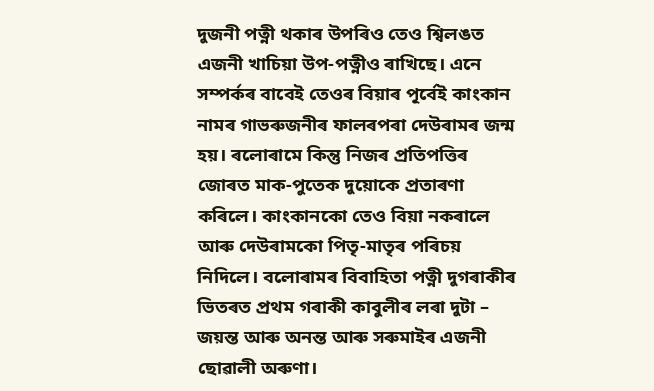দুজনী পত্নী থকাৰ উপৰিও তেও শ্বিলঙত এজনী খাচিয়া উপ-পত্নীও ৰাখিছে। এনে সম্পৰ্কৰ বাবেই তেওৰ বিয়াৰ পূৰ্বেই কাংকান নামৰ গাভৰুজনীৰ ফালৰপৰা দেউৰামৰ জন্ম হয়। ৰলোৰামে কিন্তু নিজৰ প্ৰতিপত্তিৰ জোৰত মাক-পুতেক দুয়োকে প্ৰতাৰণা কৰিলে। কাংকানকো তেও বিয়া নকৰালে আৰু দেউৰামকো পিতৃ-মাতৃৰ পৰিচয় নিদিলে। বলোৰামৰ বিবাহিতা পত্নী দুগৰাকীৰ ভিতৰত প্ৰথম গৰাকী কাবুলীৰ লৰা দুটা – জয়ন্ত আৰু অনন্ত আৰু সৰুমাইৰ এজনী ছোৱালী অৰুণা।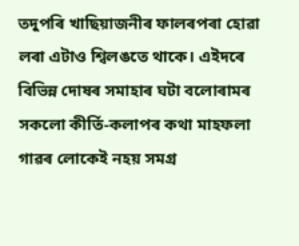তদুপৰি খাছিয়াজনীৰ ফালৰপৰা হোৱা লৰা এটাও শ্বিলঙতে থাকে। এইদৰে বিভিন্ন দোষৰ সমাহাৰ ঘটা বলোৰামৰ সকলো কীৰ্তি-কলাপৰ কথা মাহফলা গাৱৰ লোকেই নহয় সমগ্ৰ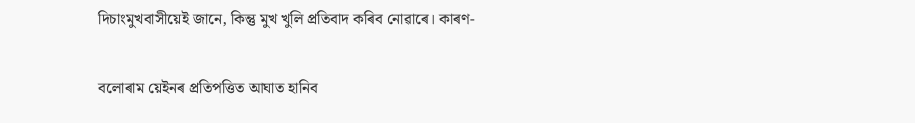দিচাংমুখবাসীয়েই জানে, কিন্তু মুখ খুলি প্ৰতিবাদ কৰিব নোৱাৰে। কাৰণ-

বলোৰাম য়েইনৰ প্ৰতিপত্তিত আঘাত হানিব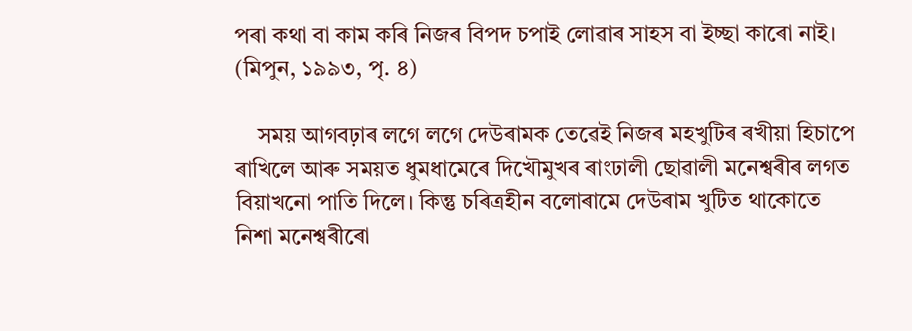পৰা কথা বা কাম কৰি নিজৰ বিপদ চপাই লোৱাৰ সাহস বা ইচ্ছা কাৰো নাই। (মিপুন, ১৯৯৩, পৃ. ৪)

    সময় আগবঢ়াৰ লগে লগে দেউৰামক তেৱেই নিজৰ মহখুটিৰ ৰখীয়া হিচাপে ৰাখিলে আৰু সময়ত ধুমধামেৰে দিখৌমুখৰ ৰাংঢালী ছোৱালী মনেশ্বৰীৰ লগত বিয়াখনো পাতি দিলে। কিন্তু চৰিত্ৰহীন বলোৰামে দেউৰাম খুটিত থাকোতে নিশা মনেশ্বৰীৰো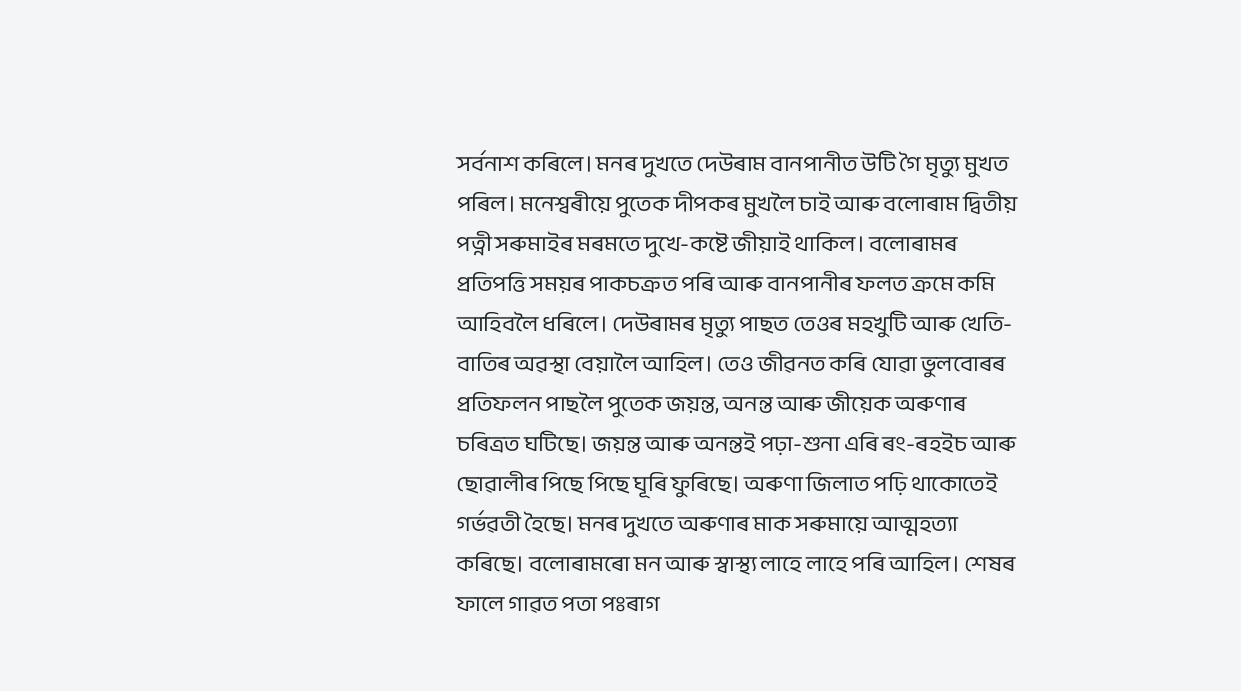সৰ্বনাশ কৰিলে। মনৰ দুখতে দেউৰাম বানপানীত উটি গৈ মৃত্যু মুখত পৰিল। মনেশ্বৰীয়ে পুতেক দীপকৰ মুখলৈ চাই আৰু বলোৰাম দ্বিতীয় পত্নী সৰুমাইৰ মৰমতে দুখে-কষ্টে জীয়াই থাকিল। বলোৰামৰ প্ৰতিপত্তি সময়ৰ পাকচক্ৰত পৰি আৰু বানপানীৰ ফলত ক্ৰমে কমি আহিবলৈ ধৰিলে। দেউৰামৰ মৃত্যু পাছত তেওৰ মহখুটি আৰু খেতি-বাতিৰ অৱস্থা বেয়ালৈ আহিল। তেও জীৱনত কৰি যোৱা ভুলবোৰৰ প্ৰতিফলন পাছলৈ পুতেক জয়ন্ত, অনন্ত আৰু জীয়েক অৰুণাৰ চৰিত্ৰত ঘটিছে। জয়ন্ত আৰু অনন্তই পঢ়া-শুনা এৰি ৰং-ৰহইচ আৰু ছোৱালীৰ পিছে পিছে ঘূৰি ফুৰিছে। অৰুণা জিলাত পঢ়ি থাকোতেই গৰ্ভৱতী হৈছে। মনৰ দুখতে অৰুণাৰ মাক সৰুমায়ে আত্মহত্যা কৰিছে। বলোৰামৰো মন আৰু স্বাস্থ্য লাহে লাহে পৰি আহিল। শেষৰ ফালে গাৱত পতা পঃৰাগ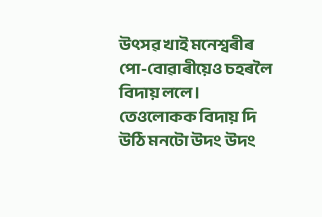উৎসৱ খাই মনেশ্বৰীৰ পো-বোৱাৰীয়েও চহৰলৈ বিদায় ললে। তেওলোকক বিদায় দি উঠি মনটো উদং উদং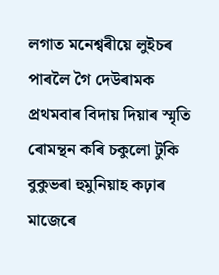লগাত মনেশ্বৰীয়ে লুইচৰ পাৰলৈ গৈ দেউৰামক প্ৰথমবাৰ বিদায় দিয়াৰ স্মৃতি ৰোমন্থন কৰি চকুলো টুকি বুকুভৰা হুমুনিয়াহ কঢ়াৰ মাজেৰে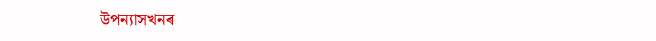উপন্যাসখনৰ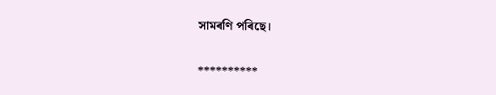সামৰণি পৰিছে।

**********